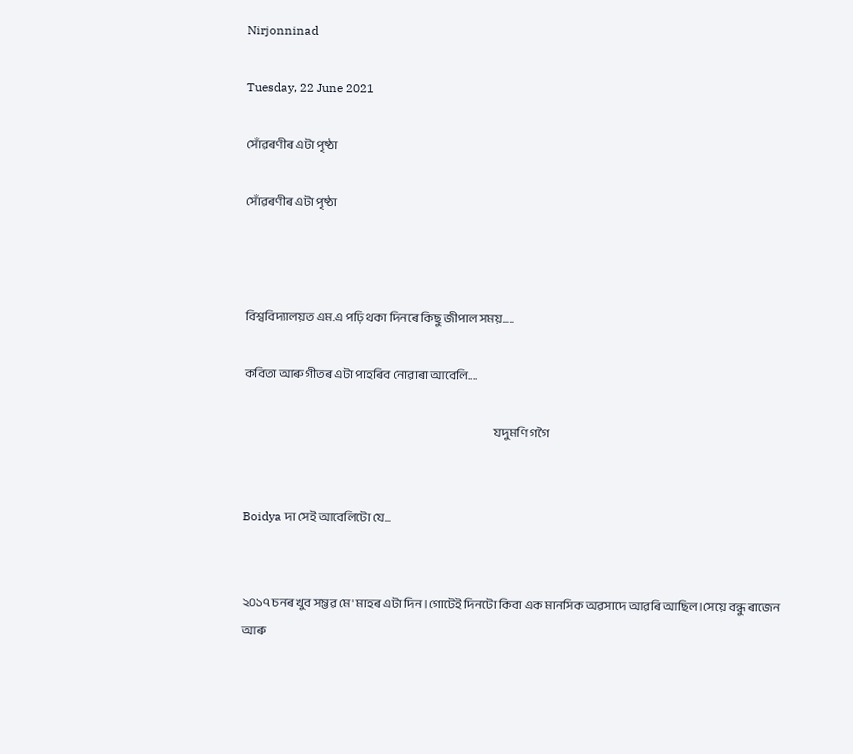Nirjonninad

Tuesday, 22 June 2021

সোঁৱৰণীৰ এটা পৃষ্ঠা

সোঁৱৰণীৰ এটা পৃষ্ঠা



বিশ্ববিদ্যালয়ত এম.এ পঢ়ি থকা দিনৰে কিছু জীপাল সময়.....

কবিতা আৰু গীতৰ এটা পাহৰিব নোৱাৰা আবেলি....

                                                                                                                     যদুমণি গগৈ


Boidya দা সেই আবেলিটো যে...


২০১৭ চনৰ খুব সম্ভৱ মে' মাহৰ এটা দিন।গোটেই দিনটো কিবা এক মানসিক অৱসাদে আৱৰি আছিল।সেয়ে বন্ধু ৰাজেন আৰু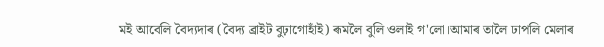মই আবেলি বৈদ্যদাৰ (বৈদ্য ব্ৰাইট বুঢ়াগোহাঁই) ৰূমলৈ বুলি ওলাই গ'লো।আমাৰ তালৈ ঢাপলি মেলাৰ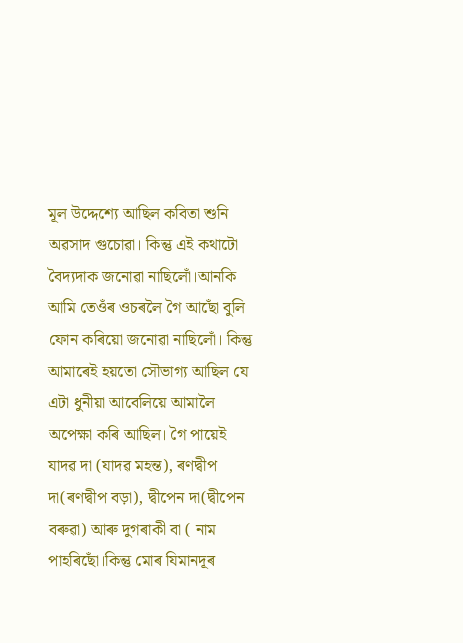মূল উদ্দেশ্যে আছিল কবিতা শুনি অৱসাদ গুচোৱা। কিন্তু এই কথাটো বৈদ্যদাক জনোৱা নাছিলোঁ।আনকি আমি তেওঁৰ ওচৰলৈ গৈ আছোঁ বুলি ফোন কৰিয়ো জনোৱা নাছিলোঁ। কিন্তু আমাৰেই হয়তো সৌভাগ্য আছিল যে এটা ধুনীয়া আবেলিয়ে আমালৈ অপেক্ষা কৰি আছিল‌‌। গৈ পায়েই যাদৱ দা (যাদৱ মহন্ত), ৰণদ্বীপ দা(ৰণদ্বীপ বড়া), দ্বীপেন দা(দ্বীপেন বৰুৱা) আৰু দুগৰাকী বা ( নাম পাহৰিছোঁ।কিন্তু মোৰ যিমানদূৰ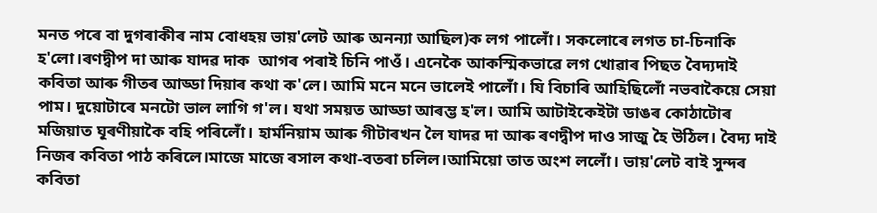মনত পৰে বা দুগৰাকীৰ নাম বোধহয় ভায়'লেট আৰু অনন্যা আছিল)ক লগ পালোঁ। সকলোৰে লগত চা-চিনাকি হ'লো।ৰণদ্বীপ দা আৰু যাদৱ দাক  আগৰ পৰাই চিনি পাওঁ। এনেকৈ আকস্মিকভাৱে লগ খোৱাৰ পিছত বৈদ্যদাই কবিতা আৰু গীতৰ আড্ডা দিয়াৰ কথা ক'লে। আমি মনে মনে ভালেই পালোঁ। যি বিচাৰি আহিছিলোঁ নভবাকৈয়ে সেয়া পাম। দুয়োটাৰে মনটো ভাল লাগি গ'ল। যথা সময়ত আড্ডা আৰম্ভ হ'ল। আমি আটাইকেইটা ডাঙৰ কোঠাটোৰ মজিয়াত ঘূৰণীয়াকৈ বহি পৰিলোঁ। হাৰ্মনিয়াম আৰু গীটাৰখন লৈ যাদৱ দা আৰু ৰণদ্বীপ দাও সাজু হৈ উঠিল। বৈদ্য দাই নিজৰ কবিতা পাঠ কৰিলে।মাজে মাজে ৰসাল কথা-বতৰা চলিল।আমিয়ো তাত অংশ ললোঁ। ভায়'লেট বাই সুন্দৰ কবিতা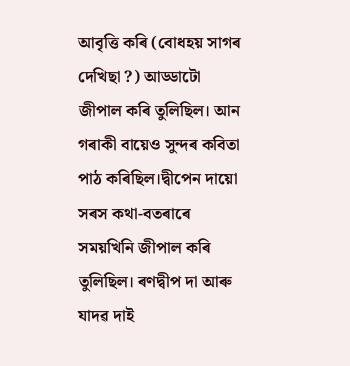আবৃত্তি কৰি (বোধহয় সাগৰ দেখিছা ?) আড্ডাটো জীপাল কৰি তুলিছিল। আন গৰাকী বায়েও সুন্দৰ কবিতা পাঠ কৰিছিল।দ্বীপেন দায়ো সৰস কথা-বতৰাৰে সময়খিনি জীপাল কৰি তুলিছিল। ৰণদ্বীপ দা আৰু যাদৱ দাই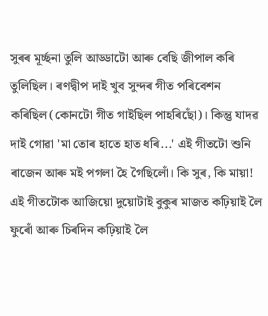সুৰৰ মূৰ্চ্ছনা তুলি আড্ডাটো আৰু বেছি জীপাল কৰি তুলিছিল। ৰণদ্বীপ দাই খুব সুন্দৰ গীত পৰিবেশন কৰিছিল(কোনটো গীত গাইছিল পাহৰিছোঁ)। কিন্তু যাদৱ দাই গোৱা 'মা তোৰ হাতে হাত ধৰি...' এই গীতটো শুনি ৰাজেন আৰু মই পগলা হৈ গৈছিলোঁ। কি সুৰ, কি মায়া!  এই গীতটোক আজিয়ো দুয়োটাই বুকুৰ মাজত কঢ়িয়াই লৈ ফুৰোঁ আৰু চিৰদিন কঢ়িয়াই লৈ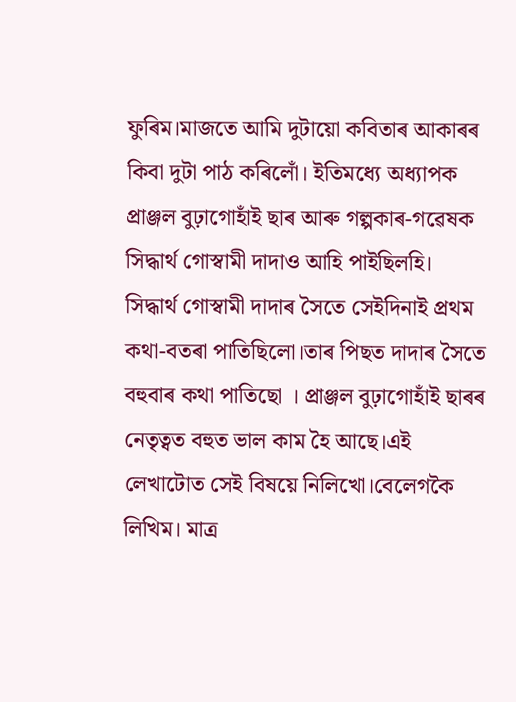ফুৰিম।মাজতে আমি দুটায়ো কবিতাৰ আকাৰৰ কিবা দুটা পাঠ কৰিলোঁ। ইতিমধ্যে অধ্যাপক প্ৰাঞ্জল বুঢ়াগোহাঁই ছাৰ আৰু গল্পকাৰ-গৱেষক সিদ্ধাৰ্থ গোস্বামী দাদাও আহি পাইছিলহি। সিদ্ধাৰ্থ গোস্বামী দাদাৰ সৈতে সেইদিনাই প্ৰথম কথা-বতৰা পাতিছিলো।তাৰ পিছত দাদাৰ সৈতে বহুবাৰ কথা পাতিছো । প্ৰাঞ্জল বুঢ়াগোহাঁই ছাৰৰ নেতৃত্বত বহুত ভাল কাম হৈ আছে।এই লেখাটোত সেই বিষয়ে নিলিখো।বেলেগকৈ লিখিম। মাত্ৰ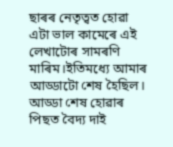ছাৰৰ নেতৃত্বত হোৱা এটা ভাল কামেৰে এই লেখাটোৰ সামৰণি মাৰিম।ইতিমধ্যে আমাৰ আড্ডাটো শেষ হৈছিল। আড্ডা শেষ হোৱাৰ পিছত বৈদ্য দাই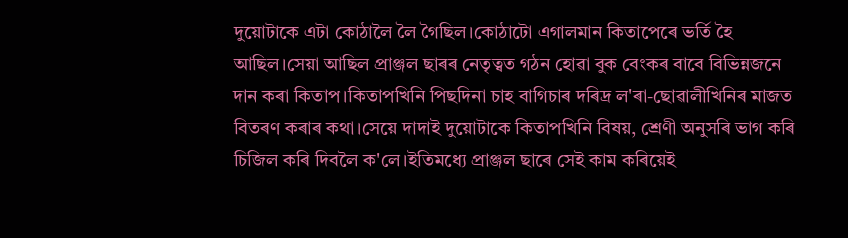দুয়োটাকে এটা কোঠালৈ লৈ গৈছিল।কোঠাটো এগালমান কিতাপেৰে ভৰ্তি হৈ আছিল।সেয়া আছিল প্ৰাঞ্জল ছাৰৰ নেতৃত্বত গঠন হোৱা বুক বেংকৰ বাবে বিভিন্নজনে দান কৰা কিতাপ।কিতাপখিনি পিছদিনা চাহ বাগিচাৰ দৰিদ্ৰ ল'ৰা-ছোৱালীখিনিৰ মাজত বিতৰণ কৰাৰ কথা।সেয়ে দাদাই দুয়োটাকে কিতাপখিনি বিষয়, শ্ৰেণী অনুসৰি ভাগ কৰি চিজিল কৰি দিবলৈ ক'লে।ইতিমধ্যে প্ৰাঞ্জল ছাৰে সেই কাম কৰিয়েই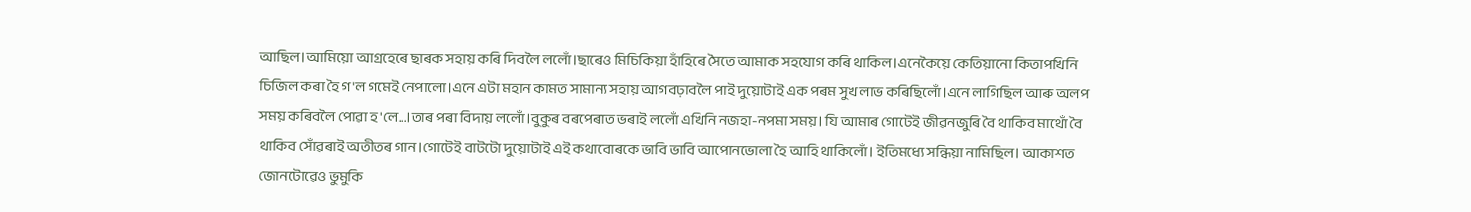আছিল।আমিয়ো আগ্ৰহেৰে ছাৰক সহায় কৰি দিবলৈ ললোঁ।ছাৰেও মিচিকিয়া হাঁহিৰে সৈতে আমাক সহযোগ কৰি থাকিল।এনেকৈয়ে কেতিয়ানো কিতাপখিনি চিজিল কৰা হৈ গ'ল গমেই নেপালো।এনে এটা মহান কামত সামান্য সহায় আগবঢ়াবলৈ পাই দুয়োটাই এক পৰম সুখ লাভ কৰিছিলোঁ।এনে লাগিছিল আৰু অলপ সময় কৰিবলৈ পোৱা হ'লে...।তাৰ পৰা বিদায় ললোঁ।বুকুৰ বৰপেৰাত ভৰাই ললোঁ এখিনি নজহা-নপমা সময়। যি আমাৰ গোটেই জীৱনজুৰি বৈ থাকিব মাথোঁ বৈ থাকিব সোঁৱৰাই অতীতৰ গান।গোটেই বাটটো দুয়োটাই এই কথাবোৰকে ভাবি ভাবি আপোনভোলা হৈ আহি থাকিলোঁ। ইতিমধ্যে সন্ধিয়া নামিছিল। আকাশত জোনটোৱেও ভুমুকি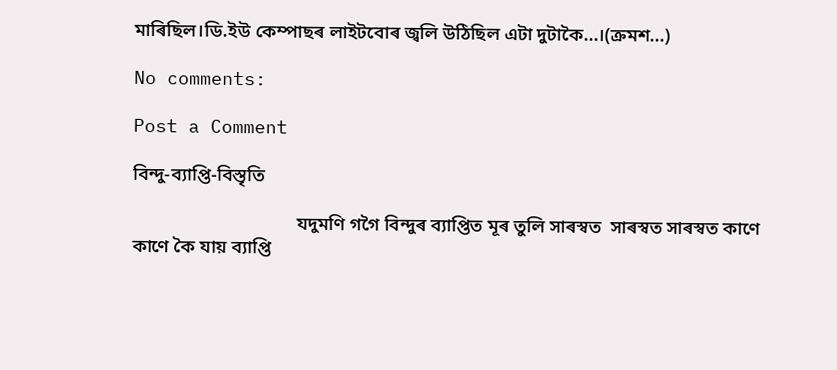মাৰিছিল।ডি.ইউ কেম্পাছৰ লাইটবোৰ জ্বলি উঠিছিল এটা দুটাকৈ...।(ক্ৰমশ...)

No comments:

Post a Comment

বিন্দু-ব্যাপ্তি-বিস্তৃতি

                                   যদুমণি গগৈ বিন্দুৰ ব্যাপ্তিত মূৰ তুলি সাৰস্বত  সাৰস্বত সাৰস্বত কাণে কাণে কৈ যায় ব্যাপ্তি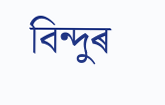বিন্দুৰ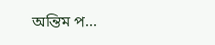অন্তিম প...